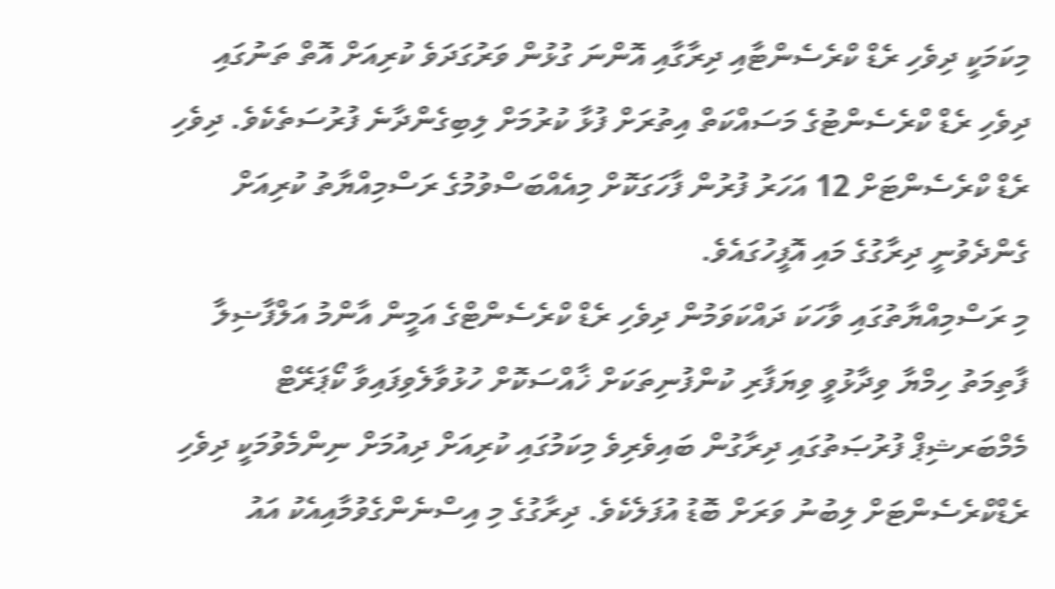މިކަމަކީ ދިވެހި ރެޑް ކްރެސެންޓާއި ދިރާގާއި އޮންނަ ގުޅުން ވަރުގަދަވެ ކުރިއަށް އޮތް ތަނުގައި ދިވެހި ރެޑް ކްރެސެންޓުގެ މަސައްކަތް އިތުރަށް ފުޅާ ކުރުމަށް ލިބިގެންދާނެ ފުރުސަތެކެވެ. ދިވެހި ރެޑް ކްރެސެންޓަށް 12 އަހަރު ފުރުން ފާހަގަކޮށް މިއެއްބަސްވުމުގެ ރަސްމިއްޔާތު ކުރިއަށް ގެންދެވުނީ ދިރާގުގެ މައި އޮފީހުގައެވެ.
މި ރަސްމިއްޔާތުގައި ވާހަކަ ދައްކަވަމުން ދިވެހި ރެޑް ކްރެސެންޓްގެ އަމީން އާންމު އަލްފާޟިލާ ފާތިމަތު ހިމްޔާ ވިދާޅުވީ ވިޔަފާރި ކުންފުނިތަކަށް ޚާއްސަކޮށް ހުޅުވާލެވިފައިވާ ކޯޕަރޭޓް މެމްބަރޝިޕް ފުރުޞަތުގައި ދިރާގުން ބައިވެރިވެ މިކަމުގައި ކުރިއަށް ދިއުމަށް ނިންމެވުމަކީ ދިވެހި ރެޑްކްރެސެންޓަށް ލިބުނު ވަރަށް ބޮޑު އުފަލެކެވެ. ދިރާގުގެ މި އިސްނެންގެވުމާއިއެކު އައު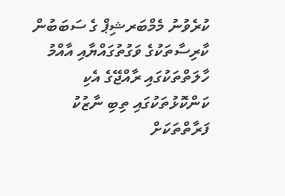ކުރެވުނު މެމްބަރޝިޕް ގެ ސަބަބުން ކާރިސާތަކުގެ ވަގުތުގައްޔާއި އާއްމު ހާލަތްތަކުގައި ރާއްޖޭގެ އެކި ކަންކޮޅުތަކުގައި ތިބި ނާޒުކު ފަރާތްތަކަށް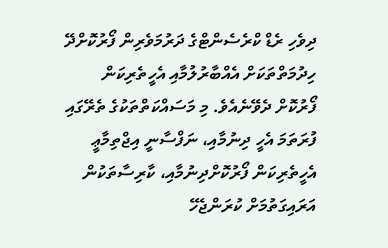ދިވެހި ރެޑް ކްރެސެންޓްގެ ދަރުމަވެރިން ފޯރުކޮށްދޭ ހިދުމަތްތަކަށް އެއްބާރުލުމާއި އެހީތެރިކަން ފޯރުކޮށް ދެވޭނެއެވެ. މި މަސައްކަތްތަކުގެ ތެރޭގައި ފުރަތަމަ އެހީ ދިނުމާއި، ނަފްސާނީ އިޖްތިމާޢީ އެހީތެރިކަން ފޯރުކޮށްދިނުމާއި، ކާރިސާތަކުން އަރައިގަތުމަށް ކުރަންޖެހޭ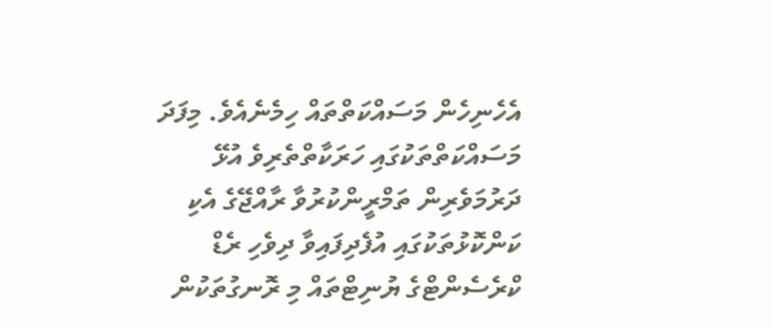އެހެނިހެން މަސައްކަތްތައް ހިމެނެއެވެ. މިފަދަ މަސައްކަތްތަކުގައި ހަރަކާތްތެރިވެ އުޅޭ ދަރުމަވެރިން ތަމްރީންކުރުވާ ރާއްޖޭގެ އެކި ކަންކޮޅުތަކުގައި އުފެދިފައިވާ ދިވެހި ރެޑް ކްރެސެންޓްގެ ޔުނިޓްތައް މި ރޮނގުތަކުން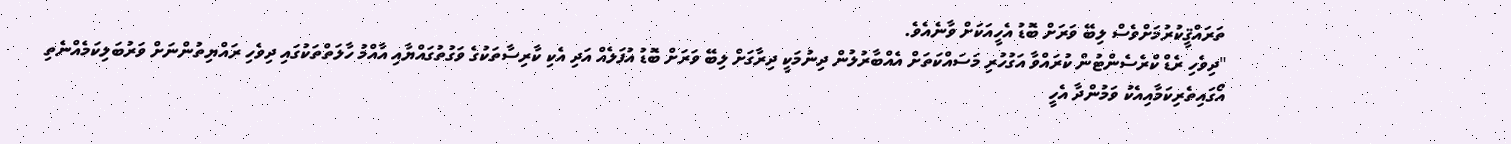ތަރައްޤީކުރުމަށްވެސް ލިބޭ ވަރަށް ބޮޑު އެހީއަކަށް ވާނެއެވެ.
"ދިވެހި ރެޑް ކްރެސެންޓުން ކުރައްވާ އަގުހުރި މަސައްކަތަށް އެއްބާރުލުން ދިނުމަކީ ދިރާގަށް ލިބޭ ވަރަށް ބޮޑު އުފަލެއް އަދި އެކި ކާރިސާތަކުގެ ވަގުތުގައްޔާއި އާއްމު ހާލަތްތަކުގައި ދިވެހި ރައްޔިތުންނަށް ވަރުބަލިކަމެއްނެތި އޯގައިތެރިކަމާއިއެކު ވަމުންދާ އެހީ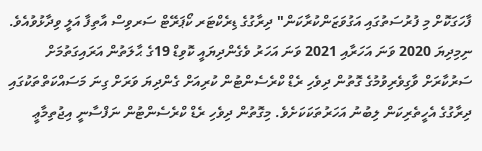ފާހަގަކޮށް މި ފުރުސަތުގައި އަގުވަޒަންކުރާކަން" ދިރާގުގެ ޑިރެކްޓަރ ކޯޕަރޭޓް ސަރވިސް އާތިފާ އަލީ ވިދާޅުވުއެވެ.
ނިމިދިޔަ 2020 ވަނަ އަހަރާއި 2021 ވަނަ އަހަރު ވެގެންދިޔައީ ކޮވިޑް 19ގެ ޙާލަތުން އަރައިގަތުމަށް ސަރުކާރަށް ވާގިވެރިވުމުގެ ގޮތުން ދިވެހި ރެޑް ކްރެސެންޓުން ކުރިއަށް ގެންދިޔަ ވަރަށް ގިނަ މަސައްކަތްތަކުގައި ދިރާގުގެ އެހީތެރިކަން ލިބުނު އަހަރުތަކަކަށެވެ. މިގޮތުން ދިވެހި ރެޑް ކްރެސެންޓުން ނަފްސާނީ އިޖުތިމާޢީ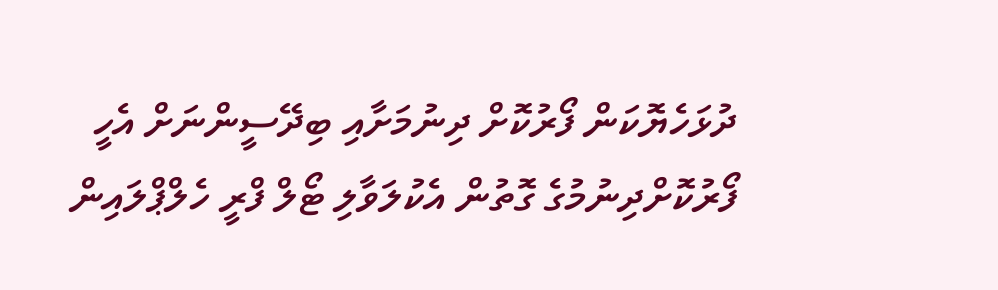ދުޅަހެޔޮކަން ފޯރުކޮށް ދިނުމަށާއި ބިދޭސީންނަށް އެހީ ފޯރުކޮށްދިނުމުގެ ގޮތުން އެކުލަވާލި ޓޯލް ފްރީ ހެލްޕްލައިން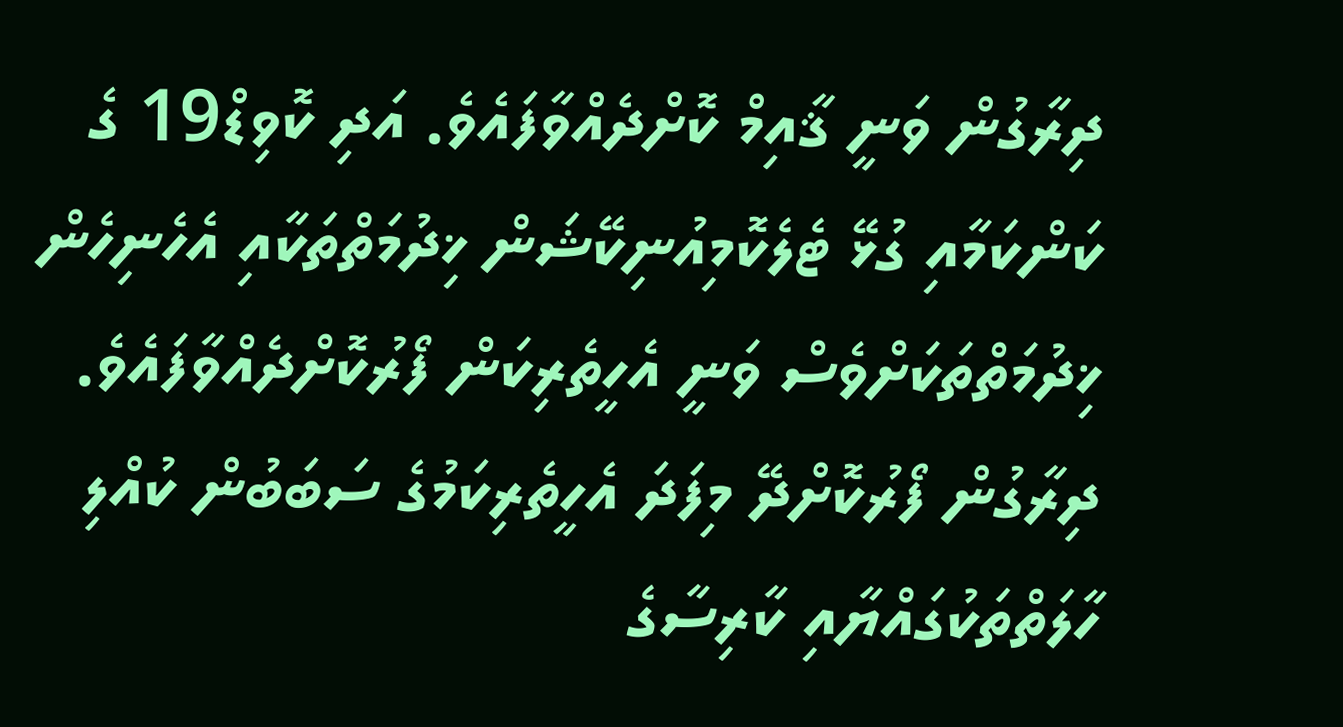ދިރާގުން ވަނީ ޤާއިމް ކޮށްދެއްވާފައެވެ. އަދި ކޮވިޑް19 ގެ ކަންކަމާއި ގުޅޭ ޓެލެކޮމިއުނިކޭޝަން ޚިދުމަތްތަކާއި އެހެނިހެން ޚިދުމަތްތަކަށްވެސް ވަނީ އެހީތެރިކަން ފޯރުކޮށްދެއްވާފައެވެ. ދިރާގުން ފޯރުކޮށްދޭ މިފަދަ އެހީތެރިކަމުގެ ސަބަބުން ކުއްލި ހާލަތްތަކުގައްޔާއި ކާރިސާގެ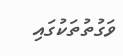ވަގުތުތަކުގައި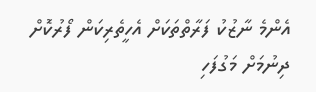އެންމެ ނާޒުކު ފަރާތްތަކަށް އެހީތެރިކަން ފޯރުކޮށް ދިނުމަށް މަގުފަހި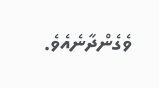ވެގެންދާނެއެވެ.